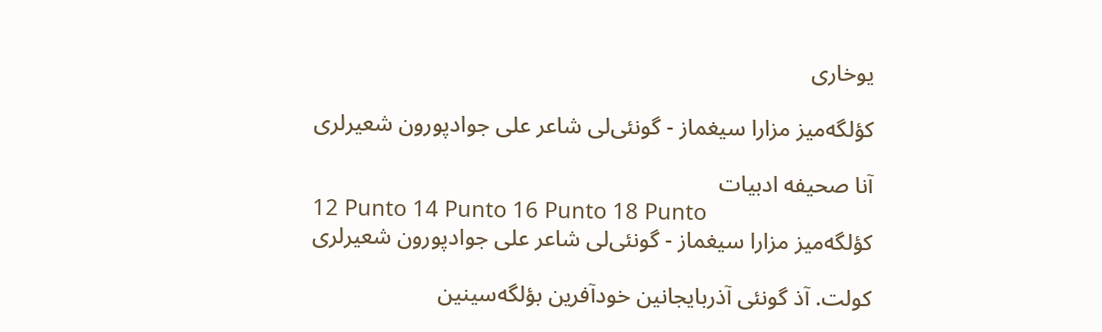یوخاری

کؤلگه‌میز مزارا سیغماز - گونئی‌لی شاعر علی جوادپورون شعیرلری

آنا صحیفه ادبیات
12 Punto 14 Punto 16 Punto 18 Punto
کؤلگه‌میز مزارا سیغماز - گونئی‌لی شاعر علی جوادپورون شعیرلری

کولت. آذ گونئی آذربایجانین خودآفرین بؤلگه‌سینین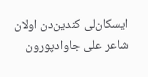ایسکان‌لی کندین‌دن اولان شاعر علی جاوادپورون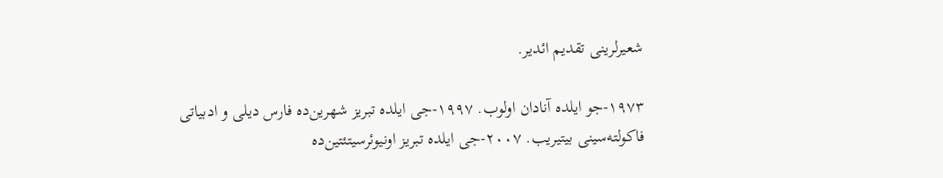شعیرلرینی تقدیم ائدیر.

۱۹۷۳-جو ایلده آنادان اولوب. ۱۹۹۷-جی ایلده تبریز شهرین‌ده فارس دیلی و ادبیاتی فاکولته‌سینی بیتیریب. ۲۰۰۷-جی ایلده تبریز اونیوئرسیتئتین‌ده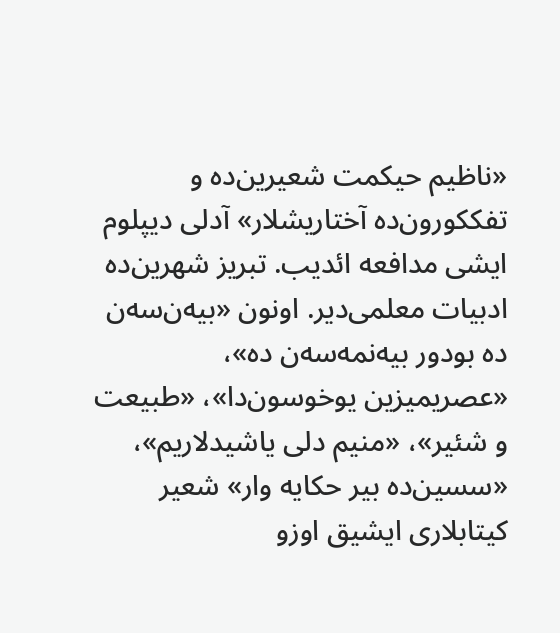«ناظیم حیکمت شعیرین‌ده و تفککورون‌ده آختاریشلار» آدلی دیپلوم ایشی مدافعه ائدیب. تبریز شهرین‌ده ادبیات معلمی‌دیر. اونون «بیه‌ن‌سه‌ن ده بودور بیه‌نمه‌سه‌ن ده»، «عصریمیزین یوخوسون‌دا»، «طبیعت و شئیر»، «منیم دلی یاشیدلاریم»، «سسین‌ده بیر حکایه وار» شعیر کیتابلاری ایشیق اوزو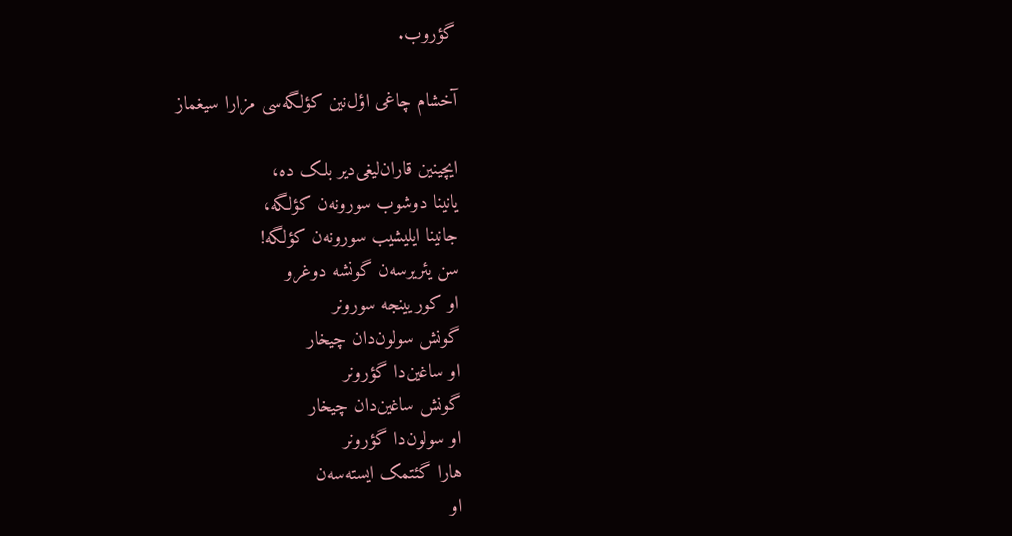گؤروب.

آخشام چاغی اؤل‌نین کؤلگه‌سی مزارا سیغماز

ایچینین قاران‌لیغی‌دیر بلک ده،
یانینا دوشوب سورونه‌ن کؤلگه،
جانینا ایلیشیب سورونه‌ن کؤلگه!
سن یئریرسه‌ن گونشه دوغرو
او کوریینجه سورونر
گونش سولون‌دان چیخار
او ساغین‌دا گؤرونر
گونش ساغین‌دان چیخار
او سولون‌دا گؤرونر
هارا گئتمک ایسته‌سه‌ن
او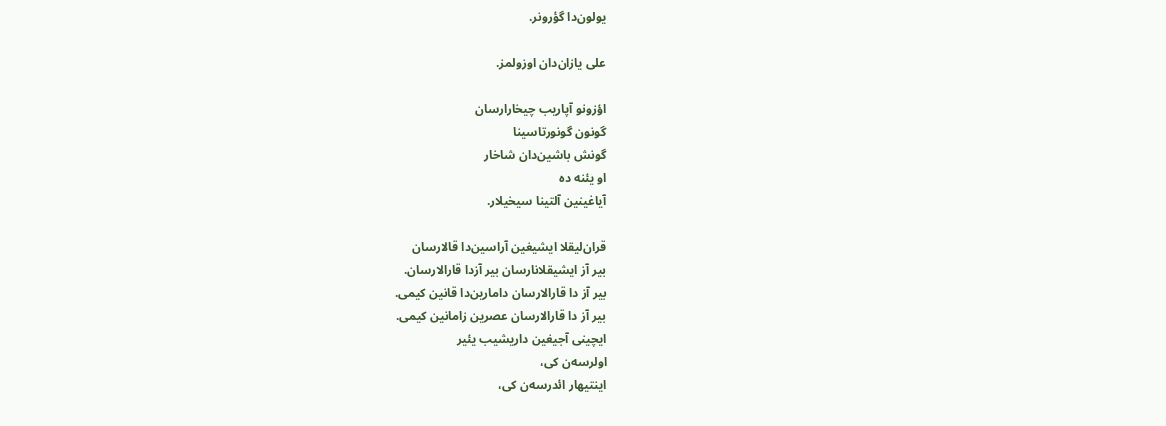یولون‌دا گؤرونر.

علی یازان‌دان اوزولمز.

اؤزونو آپاریب چیخارارسان
گونون گونورتاسینا
گونش باشین‌دان شاخار
او یئنه ده
آیاغینین آلتینا سیخیلار.

قران‌لیقلا ایشیغین آراسین‌دا قالارسان
بیر آز ایشیقلانارسان بیر آزدا قارالارسان.
بیر آز دا قارالارسان دامارین‌دا قانین کیمی.
بیر آز دا قارالارسان عصرین زامانین کیمی.
ایچینی آجیغین داریشیب یئیر
اولرسه‌ن کی،
اینتیهار ائدرسه‌ن کی،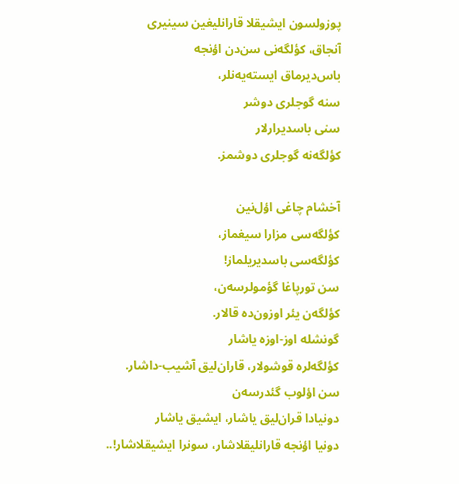پوزولسون ایشیقلا قارانلیغین سینیری
آنجاق، کؤلگه‌نی سن‌دن اؤنجه
باس‌دیرماق ایسته‌یه‌نلر،
سنه گوجلری دوشر
سنی باسدیرارلار
کؤلگه‌نه گوجلری دوشمز.

آخشام چاغی اؤل‌نین
کؤلگه‌سی مزارا سیغماز،
کؤلگه‌سی باسدیریلماز!
سن تورپاغا گؤمولرسه‌ن،
کؤلگه‌ن یئر اوزون‌ده قالار.
گونشله اوز-اوزه یاشار
کؤلگه‌لره قوشولار، قاران‌لیق آشیب-داشار.
سن اؤلوب گئدرسه‌ن
دونیادا قران‌لیق یاشار، ایشیق یاشار
دونیا اؤنجه قارانلیقلاشار، سونرا ایشیقلاشار!..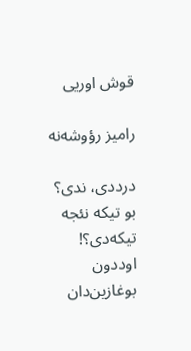قوش اوریی

رامیز رؤوشه‌نه

درددی، ندی؟
بو تیکه نئجه تیکه‌دی؟!
اوددون بوغازین‌دان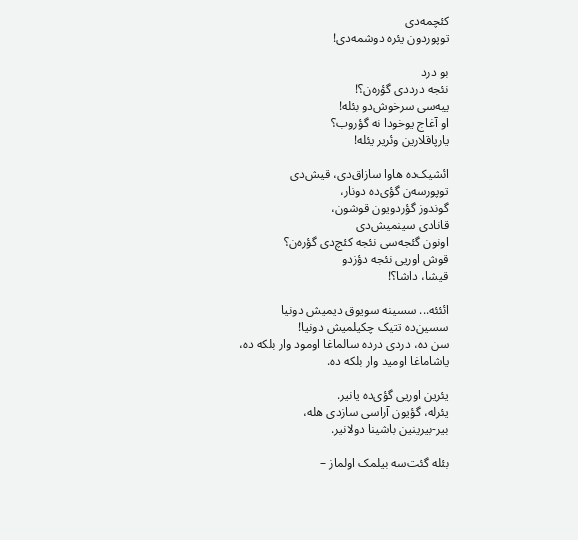کئچمه‌دی
توپوردون یئره دوشمه‌دی!

بو درد
نئجه درددی گؤره‌ن؟!
ییه‌سی سرخوش‌دو بئله!
او آغاج یوخودا نه گؤروب؟
یارپاقلارین وئریر یئله!

ائشیک‌ده هاوا سازاق‌دی، قیش‌دی
توپورسه‌ن گؤی‌ده دونار،
گوندوز گؤردویون قوشون،
قانادی سینمیش‌دی
اونون گئجه‌سی نئجه کئچ‌دی گؤره‌ن؟
قوش اوریی نئجه دؤزدو
قیشا، داشا؟!

ائئئه... سسینه سویوق دیمیش دونیا
سسین‌ده تتیک چکیلمیش دونیا!
سن ده، دردی درده سالماغا اومود وار بلکه ده،
یاشاماغا اومید وار بلکه ده.

یئرین اوریی گؤی‌ده یانیر.
یئرله، گؤیون آراسی سازدی هله،
بیر-بیرینین باشینا دولانیر.

بئله گئت‌سه بیلمک اولماز –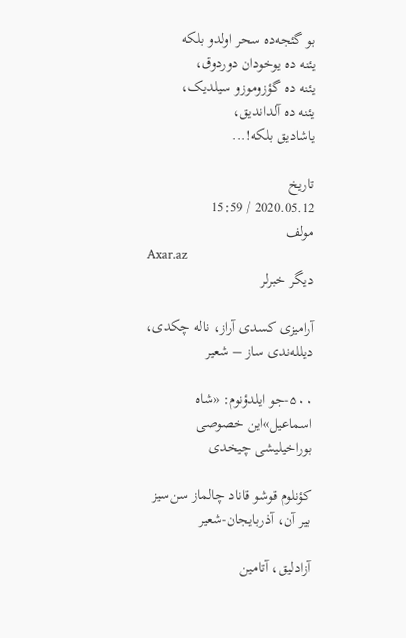بو گئجه‌ده سحر اولدو بلکه
یئنه ده یوخودان دوردوق،
یئنه ده گؤزوموزو سیلدیک،
یئنه ده آلداندیق،
یاشادیق بلکه!...

تاریخ
2020.05.12 / 15:59
مولف
Axar.az
دیگر خبرلر

آرامیزی کسدی آراز، ناله چکدی، دیلله‌ندی ساز – شعیر

۵۰۰-جو ایلدؤنوم: «شاه اسماعیل»این خصوصی بوراخیلیشی چیخدی

کؤنلوم قوشو قاناد چالماز سن‌سیز بیر آن، آذربایجان-شعیر

آزادلیق، آتامین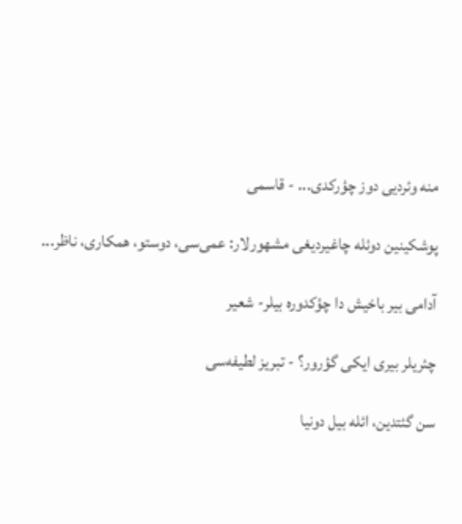منه وئردیی دوز چؤرکدی... - قاسمی

پوشکینین دوئله چاغیردیغی مشهورلار: عمی‌سی، دوستو، همکاری، ناظر...

آدامی بیر باخیش دا چؤکدوره بیلر- شعیر

چئریلر بیری ایکی گؤرور؟ - تبریز لطیفه‌سی

سن گئتدین، ائله بیل دونیا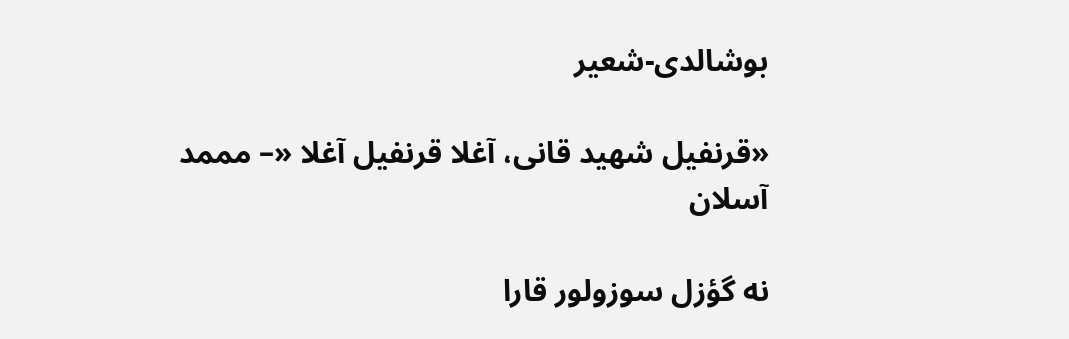بوشالدی-شعیر

«قرنفیل شهید قانی، آغلا قرنفیل آغلا «– مممد آسلان

نه گؤزل سوزولور قارا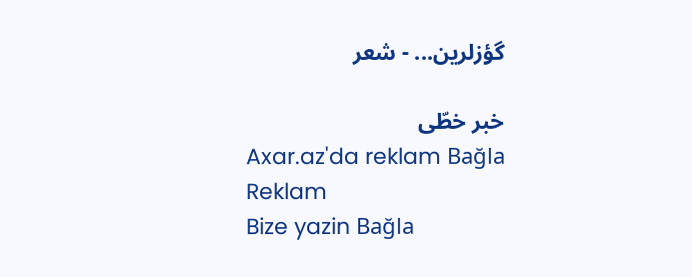گؤزلرین... - شعر

خبر خطّی
Axar.az'da reklam Bağla
Reklam
Bize yazin Bağla